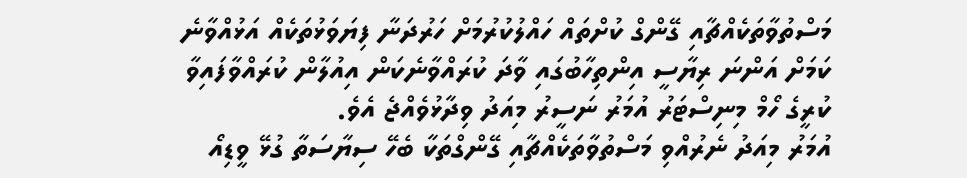މަސްތުވާތަކެއްޗާއި ގޭންގް ކުށްތައް ހައްލުކުރުމަށް ހަރުދަނާ ފިޔަވަޅުތަކެއް އަޅުއްވާނެ ކަމަށް އަންނަ ރިޔާސީ އިންތިހާބުގައި ވާދަ ކުރައްވާނެކަން އިއުލާން ކުރައްވާފައިވާ ކުރީގެ ހޯމް މިނިސްޓަރު އުމަރު ނަސީރު މިއަދު ވިދާޅުވެއްޖެ އެވެ.
އުމަރު މިއަދު ނެރުއްވި މަސްތުވާތަކެއްޗާއި ގޭންގްތަކާ ބެހޭ ސިޔާސަތާ ގުޅޭ ވީޑިއޯ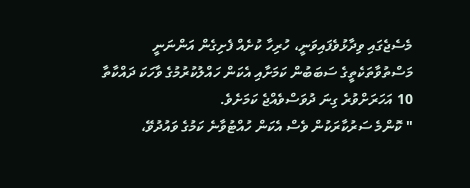މެސެޖެގައި ވިދާޅުވެފައިވަނީ، ހުރިހާ ކުށެއް ފެށިގެން އަންނަނީ މަސްތުވާތަކެތީގެ ސަބަބުން ކަމަށާއި އެކަން ހައްލުކުރުމުގެ ވާހަކަ ދައްކާތާ 10 އަހަރަށްވުރެ ގިނަ ދުވަސްވެއްޖެ ކަމަށެވެ.
" ކޮންމެ ސަރުކާރަކުން ވެސް އެކަން ހުއްޓުވާނެ ކަމުގެ ވައުދުވޭ،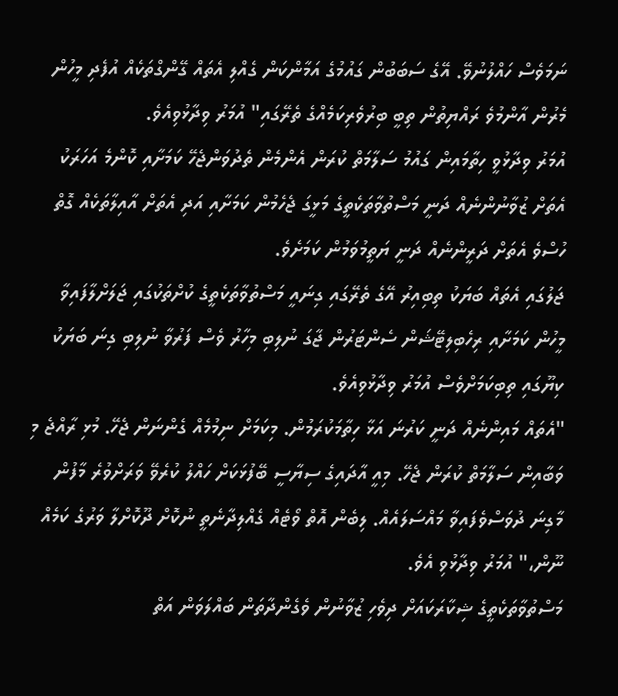ނަމަވެސް ހައްލުނުވޭ. އޭގެ ސަބަބުން ގައުމުގެ އަމާންކަން ގެއްލި އެތައް ގޭންގްތަކެއް އުފެދި މީހުން މެރުން އާންމުވެ ރައްޔިތުން ތިބީ ބިރުވެރިކަމެއްގެ ތެރޭގައި" އުމަރު ވިދާޅުވިއެވެ.
އުމަރު ވިދާޅުވީ ހިތާމައިން ގައުމު ސަލާމަތް ކުރަން އެންމެން ތެދުވަންޖެހޭ ކަމަށާއި ކޮންމެ އަހަރަކު އެތަށް ޒުވާނުންނެއް ދަނީ މަސްތުވާތަކެތީގެ މަޅީގަ ޖެހެމުން ކަމަށާއި އަދި އެތަށް އާއިލާތަކެއް ގޮތް ހުސްވެ އެތަށް ދަރީންނެއް ދަނީ ޔަތީމުވަމުން ކަމަށެވެ.
ޖަލުގައި އެތައް ބަޔަކު ތިބިއިރު އޭގެ ތެރޭގައި ގިނައީ މަސްތުވާތަކެތީގެ ކުށްތަކުގައި ޖަލަށްލާފައިވާ މީހުން ކަމަށާއި ރިހެބިލިޓޭޝަން ސެންޓަރުން ޖާގަ ނުލިބި މިހާރު ވެސް ފަރުވާ ނުލިބި ގިނަ ބަޔަކު ކިޔޫގައި ތިބިކަމަށްވެސް އުމަރު ވިދާޅުވިއެވެ.
"އެތައް މައިންނެއް ދަނީ ކަރުނަ އަޅާ ހިތާމަކުރަމުން. މިކަމަށް ނިމުމެއް ގެންނަން ޖެހޭ. މުޅި ރާއްޖެ މި ވަބާއިން ސަލާމަތް ކުރަން ޖެހޭ. މިއީ އާދައިގެ ސިޔާސީ ބޭފުޅަކަށް ހައްލު ކުރެވޭ ވަރަށްވުރެ މާފުން މާގިނަ ދުވަސްވެފައިވާ މައްސަލައެއް. ލިބެން އޮތް ވޯޓެއް ގެއްލިދާނެތީ ނުކޮށް ދޫކޮށްލާ ވަރުގެ ކަމެއް ނޫން،" އުމަރު ވިދާޅުވި އެވެ.
މަސްތުވާތަކެތީގެ ޝިކާރަކައަށް ދިވެހި ޒުވާނުން ވެގެންދާތަން ބައްލަވަން އަތް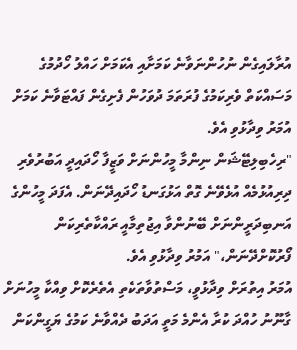އުރާލައިގެން ނުހުންނަވާނެ ކަމަށާއި އެކަމަށް ހައްލު ހޯދުމުގެ މަސައްކަތް ވެރިކަމުގެ ފުރަތަމަ ދުވަހުން ފެށިގެން ފައްޓަވާނެ ކަމަށް އުމަރު ވިދާޅުވި އެވެ.
"ރިހެބިލިޓޭޝަން ނިންމާ މީހުންނަށް ވަޒީފާ ހޯދައިދީ އަބުރުވެރި ދިރިއުޅުމެއް އުޅެވޭނެ ގޮތް އަޅުގަނޑު ހޯދައިދޭނަން. އެފަދަ މީހުންގެ އަނބިދަރީންނަށް ބޭނުންވާ އިޖުތިމާއީ ރައްކާތެރިކަން ފޯރުކޮށްދޭނަން،" އަމުރު ވިދާޅުވި އެވެ.
އުމަރު އިތުރަށް ވިދާޅުވީ، މަސްތުވާތަކެތި އެތެރެކޮށް ވިއްކާ މީހުނަށް ގާނޫނު ހުއްދަ ކުރާ އެންމެ މަތީ އަދަބު ދެއްވާނެ ކަމުގެ ޔަގީންކަން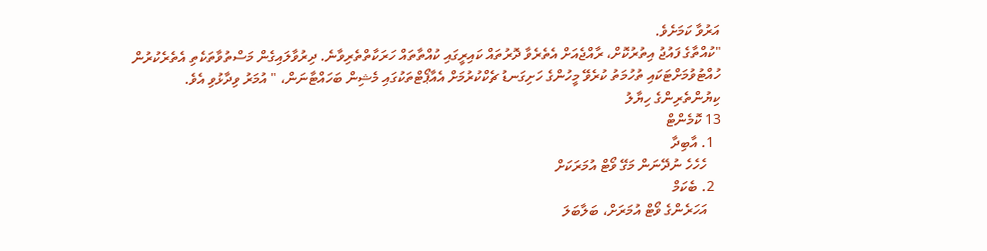އަރުވާ ކަމަށެވެ.
"ކުއްތާގެ ފައުޖު އިތުރުކޮށް، ރާއްޖެއަށް އެތެރެވާ ދޮރުތައް ކައިރީގައި ކުއްތާތައް ހަރަކާތްތެރިވާނެ. ދިރުވާލައިގެން މަސްތުވާތަކެތި އެތެރެކުރުން ހުއްޓުވުމަށްޓަކައި ތުހުމަތު ކުރެވޭ މީހުންގެ ހަށިގަނޑު ޗެކްކުރުމަށް އެއާޕޯޓްތަކުގައި މެޝިން ބަހައްޓާނަން، " އުމަރު ވިދާޅުވި އެވެ.
ކިޔުންތެރިންގެ ހިޔާލު
13 ކޮމެންޓް
  1. އާބިދާ
    ހެހެހެ ނުދޭނަން މަގޭ ވޯޓް އުމަރަކަށް
  2. ބެކަމް
    އަހަރެންގެ ވޯޓް އުމަރަށް، ބަލާބަލަ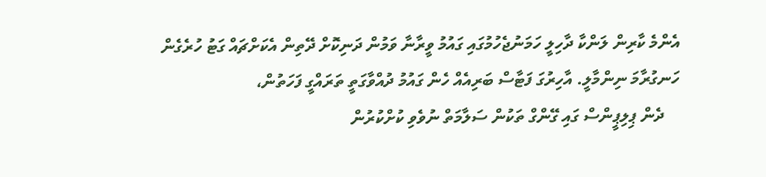އެންމެ ކާރިން ލަންކާ ދާހިލީ ހަމަނުޖެހުމުގައި ގައުމު ވީރާނާ ވަމުން ދަނިކޮށް ދޭތިން އެކަށްޗައް ގަޓު ހުރެގެން ހަނގުރާމަ ނިންމާލީ. އާހިރުގަ ފަޓާސް ބަރިއެއް ހެން ގައުމު ދުއްވާގަތީ ތަރައްގީ ފަހަތުން،
    ދެން ޕިލިޕީންސް ގައި ގޭންގް ތަކުން ސަލާމަތް ނުވެވި ކުށްކުރުން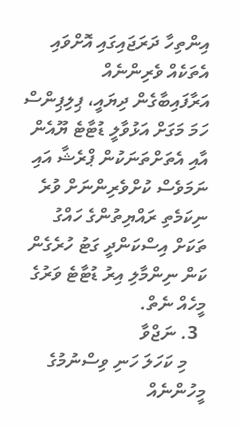އިންތިހާ ދަރަޖައިގައި އޮށްވައި އެތަކެއް ވެރިންނެއް އަރާފައިބާގެން ދިޔައީ، ޕިލިޕިންސް ހަމަ މަގަށް އަޅުވާލީ ޑުޓާޓެ ޔޫއެން އާއި އެތަށްތަނަކުން ޕްރެޝާ އައި ނަމަވެސް ކުށްވެރިންނަށް ވުރެ ނިކަމެތި ރައްޔިތުންގެ ހައްގު ތަކަށް އިސްކަންދީ ގަޓު ހުރެގެން ކަން ނިންމާލި އިރު ޑުޓާޓެ ވަރުގެ މީހެއް ނެތް.
  3. ނަޖްވާ
    މި ކަހަލަ ހަނި ވިސްނުމުގެ މީހުންނެއް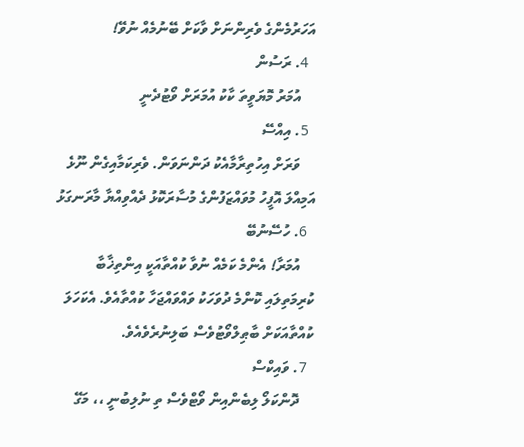އަހަރުމެންގެ ވެރިންނަށް ވާކަށް ބޭނުމެއް ނުވޭ!
  4. ރަސުން
    އުމަރު މޮޔަވީތަ ކާކު އުމަރަށް ވޯޓުދެނީ
  5. އިއްސޭ
    ވަރަށް އިހުތިރާމާއެކު ދަންނަވަން. ވެރިކަމާއިގެން ނޫޅެ އަމިއްލަ އޮފީހު މުވައްޒަފުންގެ މުސާރަކޮޅު ދެއްވިއްޔާ މާރަނގަޅު
  6. ހުސޭނުބޭ
    އުމަރާ! އެންމެ ކަމެއް ނުވާ ކުއްތާއަކީ އިންތިޚާބާ ކުރިމަތިލައި ކޮންމެ ދުވަހަކު ވައްވައްޖަހާ ކުއްތާއެވެ. އެކަހަލަ ކުއްތާއަކަށް ބާޠިލްވޯޓުވެސް ބަލިނުރެވެއެވެ.
  7. ވައިކްސް
    ދޮންކަލޯ ލިބެންއިން ވޯޓްވެސް ތި ނުލިބުނީ ،، މަގޭ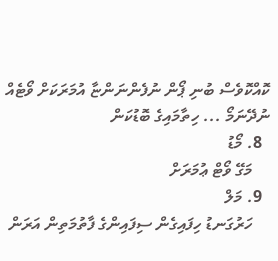ކޮއްކޮވެސް ބުނި ޕޯން ނުފެންނަންޏާ އުމަރަކަށް ވޯޓެއް ނުދޭނަމޯ ... ހިތާމައިގެ ބޮޑުކަން
  8. މޯޑު
    މަގޭ ވޯޓް ޢުމަރަށް
  9. މަލް
    ހަރުގަނޑު ހިފައިގެން ސިފައިންގެ ފާތުމަތިން އަރަން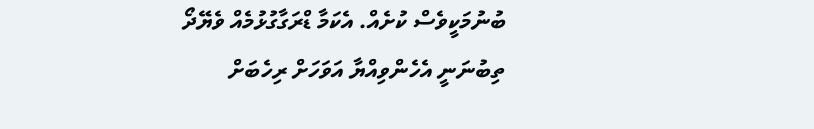ބުނުމަކީވެސް ކުށެއް. އެކަމާ ޑްރަގާގުޅުމެއް ވެޔޭދޯ ތިބުނަނީ އެހެންވިއްޔާ އަވަހަށް ރިހެބަށް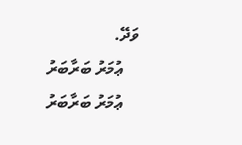ވަދޭ.
    ޢުމަރު ބަރާބަރު
    ޢުމަރު ބަރާބަރު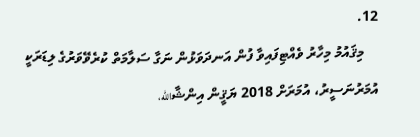12.
    މިޤައުމު މިހާރު ވެއްޓިފައިވާ ފުން އަނދަވަޅުން ނަގާ ސަލާމަތް ކުރެވޭވަރުގެ ލިޑަރަކީ އުމަރުނަސީރު، އުމަރަށް 2018 ޔަޤީން އިންޝާالله،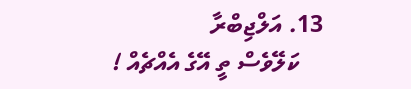13. އަލްޖިބްރާ
    ކަލޭވެސް ތީ އޭގެ އެއްޗެއް !